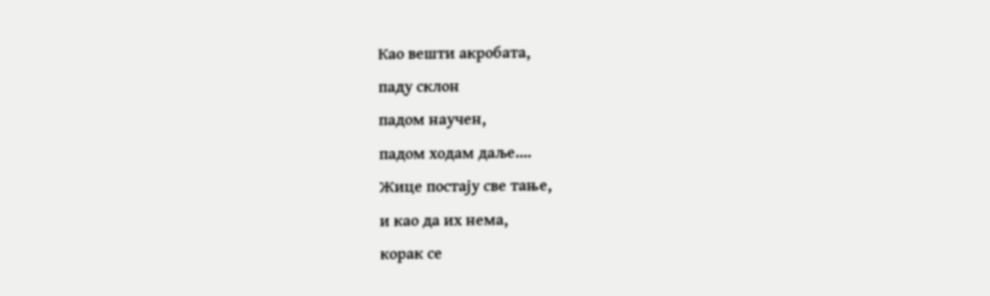Као вешти акробата,
паду склон
падом научен,
падом ходам даље....
Жице постају све тање,
и као да их нема,
корак се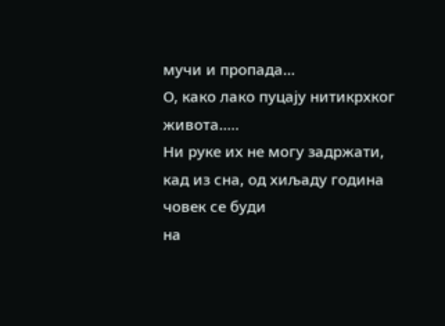мучи и пропада...
О, како лако пуцају нитикрхког живота.....
Ни руке их не могу задржати,
кад из сна, од хиљаду година
човек се буди
на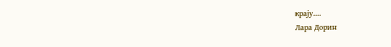крају....
Лара Дорин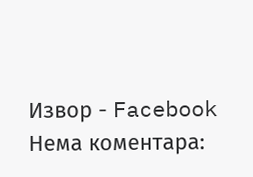Извор - Facebook
Нема коментара: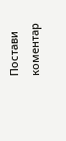Постави коментар